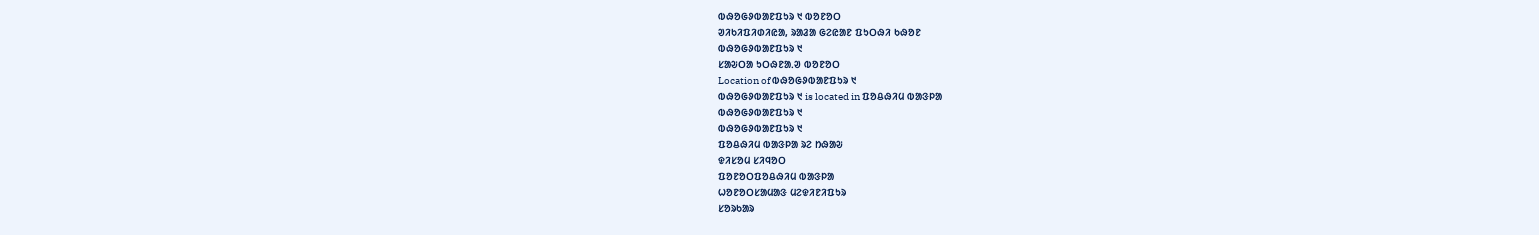ᱵᱷᱚᱜᱽᱵᱟᱱᱯᱩᱨ ᱑ ᱵᱚᱱᱚᱛ
ᱣᱤᱠᱤᱯᱤᱰᱤᱭᱟ, ᱨᱟᱲᱟ ᱜᱮᱭᱟᱱ ᱯᱩᱛᱷᱤ ᱠᱷᱚᱱ
ᱵᱷᱚᱜᱽᱵᱟᱱᱯᱩᱨ ᱑
ᱥᱟᱶᱛᱟ ᱩᱛᱷᱱᱟᱹᱣ ᱵᱚᱱᱚᱛ
Location of ᱵᱷᱚᱜᱽᱵᱟᱱᱯᱩᱨ ᱑
ᱵᱷᱚᱜᱽᱵᱟᱱᱯᱩᱨ ᱑ is located in ᱯᱚᱪᱷᱤᱢ ᱵᱟᱝᱞᱟ
ᱵᱷᱚᱜᱽᱵᱟᱱᱯᱩᱨ ᱑
ᱵᱷᱚᱜᱽᱵᱟᱱᱯᱩᱨ ᱑
ᱯᱚᱪᱷᱤᱢ ᱵᱟᱝᱞᱟ ᱨᱮ ᱴᱷᱟᱶ
ᱫᱤᱥᱚᱢ ᱥᱤᱧᱚᱛ
ᱯᱚᱱᱚᱛᱯᱚᱪᱷᱤᱢ ᱵᱟᱝᱞᱟ
ᱦᱚᱱᱚᱛᱥᱟᱢᱟᱝ ᱢᱮᱫᱤᱱᱤᱯᱩᱨ
ᱥᱚᱨᱠᱟᱨ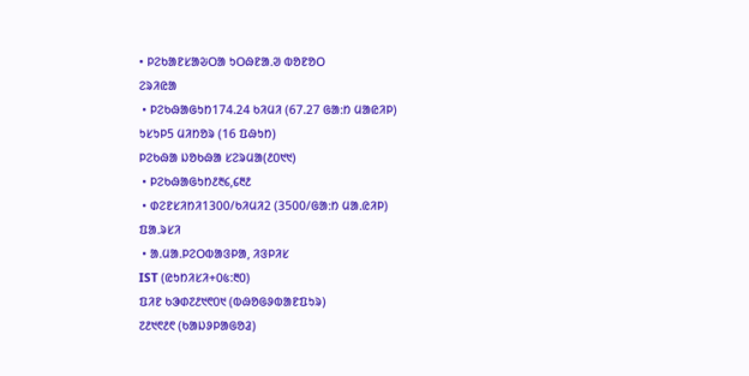• ᱞᱮᱠᱟᱱᱥᱟᱶᱛᱟ ᱩᱛᱷᱱᱟᱹᱣ ᱵᱚᱱᱚᱛ
ᱮᱨᱤᱭᱟ
 • ᱞᱮᱠᱷᱟᱜᱩᱴ174.24 ᱠᱤᱢᱤ (67.27 ᱜᱟᱺᱴ ᱢᱟᱭᱤᱞ)
ᱩᱥᱩᱞ5 ᱢᱤᱴᱚᱨ (16 ᱯᱷᱩᱴ)
ᱞᱮᱠᱷᱟ ᱡᱚᱠᱷᱟ ᱥᱮᱨᱢᱟ(᱒᱐᱑᱑)
 • ᱞᱮᱠᱷᱟᱜᱩᱴ᱒᱓᱔,᱔᱓᱒
 • ᱰᱮᱱᱥᱤᱴᱤ1300/ᱠᱤᱢᱤ2 (3500/ᱜᱟᱺᱴ ᱢᱟᱹᱭᱤᱞ)
ᱯᱟᱹᱨᱥᱤ
 • ᱟᱹᱢᱟᱹᱞᱮᱛᱵᱟᱝᱞᱟ, ᱤᱝᱞᱤᱥ
IST (ᱭᱩᱴᱤᱥᱤ+᱐᱕:᱓᱐)
ᱯᱤᱱ ᱠᱳᱰ᱗᱒᱑᱖᱐᱑ (ᱵᱷᱚᱜᱽᱵᱟᱱᱯᱩᱨ)
᱗᱒᱑᱖᱒᱖ (ᱠᱟᱡᱽᱞᱟᱜᱚᱲ)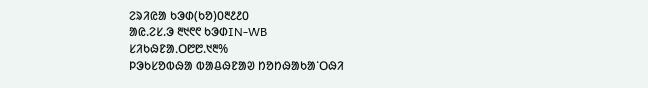ᱮᱨᱤᱭᱟ ᱠᱳᱰ(ᱠᱚ)᱐᱓᱒᱒᱐
ᱟᱭ.ᱮᱥ.ᱳ ᱓᱑᱖᱖ ᱠᱳᱰIN-WB
ᱥᱤᱠᱷᱱᱟᱹᱛ᱘᱘.᱑᱓%
ᱞᱳᱠᱥᱚᱵᱷᱟ ᱵᱟᱪᱷᱱᱟᱣ ᱴᱚᱴᱷᱟᱠᱟᱸᱛᱷᱤ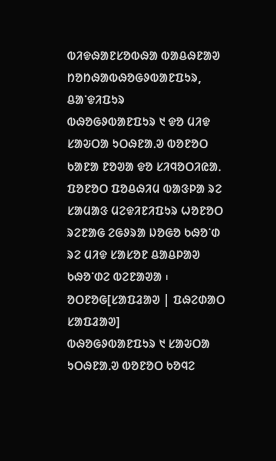ᱵᱤᱫᱷᱟᱱᱥᱚᱵᱷᱟ ᱵᱟᱪᱷᱱᱟᱣ ᱴᱚᱴᱷᱟᱵᱷᱚᱜᱽᱵᱟᱱᱯᱩᱨ, ᱪᱟᱸᱫᱤᱯᱩᱨ
ᱵᱷᱚᱜᱽᱵᱟᱱᱯᱩᱨ ᱑ ᱫᱚ ᱢᱤᱫ ᱥᱟᱶᱛᱟ ᱩᱛᱷᱱᱟᱹᱣ ᱵᱚᱱᱚᱛ ᱠᱟᱱᱟ ᱱᱚᱣᱟ ᱫᱚ ᱥᱤᱧᱚᱛᱤᱭᱟᱹ ᱯᱚᱱᱚᱛ ᱯᱚᱪᱷᱤᱢ ᱵᱟᱝᱞᱟ ᱨᱮ ᱥᱟᱢᱟᱝ ᱢᱮᱫᱤᱱᱤᱯᱩᱨ ᱦᱚᱱᱚᱛ ᱨᱮᱱᱟᱜ ᱮᱜᱽᱨᱟ ᱡᱚᱜᱚ ᱠᱷᱚᱸᱰ ᱨᱮ ᱢᱤᱫ ᱥᱟᱥᱚᱱ ᱪᱟᱪᱞᱟᱣ ᱠᱷᱚᱸᱰᱮ ᱵᱮᱱᱟᱣᱟ ᱾
ᱚᱛᱱᱚᱜ[ᱥᱟᱯᱲᱟᱣ | ᱯᱷᱮᱰᱟᱛ ᱥᱟᱯᱲᱟᱣ]
ᱵᱷᱚᱜᱽᱵᱟᱱᱯᱩᱨ ᱑ ᱥᱟᱶᱛᱟ ᱩᱛᱷᱱᱟᱹᱣ ᱵᱚᱱᱚᱛ ᱠᱚᱧᱮ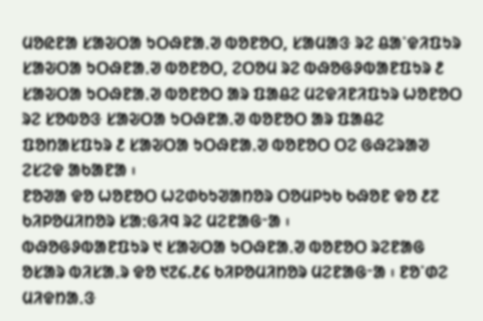ᱢᱚᱭᱱᱟ ᱥᱟᱶᱛᱟ ᱩᱛᱷᱱᱟᱹᱣ ᱵᱚᱱᱚᱛ, ᱥᱟᱢᱟᱝ ᱨᱮ ᱪᱟᱸᱫᱤᱯᱩᱨ ᱥᱟᱶᱛᱟ ᱩᱛᱷᱱᱟᱹᱣ ᱵᱚᱱᱚᱛ, ᱮᱛᱚᱢ ᱨᱮ ᱵᱷᱚᱜᱽᱵᱟᱱᱯᱩᱨ ᱒ ᱥᱟᱶᱛᱟ ᱩᱛᱷᱱᱟᱹᱣ ᱵᱚᱱᱚᱛ ᱟᱨ ᱯᱟᱪᱮ ᱢᱮᱫᱤᱱᱤᱯᱩᱨ ᱦᱚᱱᱚᱛ ᱨᱮ ᱥᱚᱵᱚᱝ ᱥᱟᱶᱛᱟ ᱩᱛᱷᱱᱟᱹᱣ ᱵᱚᱱᱚᱛ ᱟᱨ ᱯᱟᱪᱮ ᱯᱚᱴᱟᱥᱯᱩᱨ ᱒ ᱥᱟᱶᱛᱟ ᱩᱛᱷᱱᱟᱹᱣ ᱵᱚᱱᱚᱛ ᱛᱮ ᱜᱷᱮᱨᱟᱣ ᱮᱥᱮᱫ ᱟᱠᱟᱱᱟ ᱾
ᱱᱚᱣᱟ ᱫᱚ ᱦᱚᱱᱚᱛ ᱦᱮᱰᱠᱩᱣᱟᱴᱚᱨ ᱛᱚᱢᱞᱩᱠ ᱠᱷᱚᱱ ᱫᱚ ᱒᱗ ᱠᱤᱞᱚᱢᱤᱴᱚᱨ ᱥᱟᱺᱜᱤᱧ ᱨᱮ ᱢᱮᱱᱟᱜᱼᱟ ᱾
ᱵᱷᱚᱜᱽᱵᱟᱱᱯᱩᱨ ᱑ ᱥᱟᱶᱛᱟ ᱩᱛᱷᱱᱟᱹᱣ ᱵᱚᱱᱚᱛ ᱨᱮᱱᱟᱜ ᱚᱥᱟᱨ ᱵᱤᱥᱟᱹᱨ ᱫᱚ ᱑᱗᱔.᱒᱔ ᱠᱤᱞᱚᱢᱤᱴᱚᱨ ᱢᱮᱱᱟᱜᱼᱟ ᱾ ᱱᱚᱸᱰᱮ ᱢᱤᱫᱴᱟᱹᱝ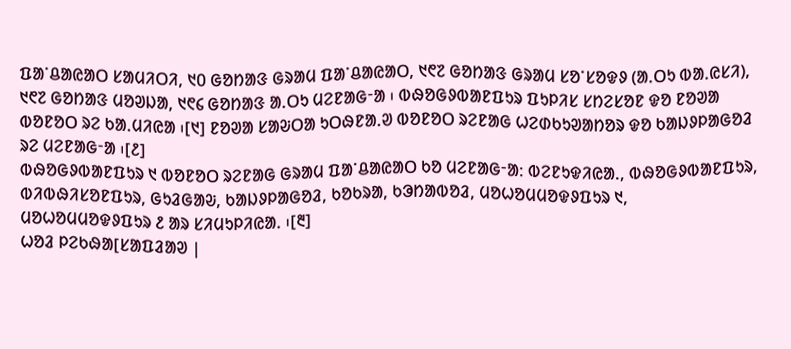ᱯᱟᱸᱪᱟᱭᱟᱛ ᱥᱟᱢᱤᱛᱤ, ᱑᱐ ᱜᱚᱴᱟᱝ ᱜᱨᱟᱢ ᱯᱟᱸᱪᱟᱭᱟᱛ, ᱑᱖᱗ ᱜᱚᱴᱟᱝ ᱜᱨᱟᱢ ᱥᱚᱸᱥᱚᱫᱽ (ᱟᱹᱛᱩ ᱵᱟᱹᱭᱥᱤ), ᱑᱖᱗ ᱜᱚᱴᱟᱝ ᱢᱚᱣᱡᱟ, ᱑᱖᱔ ᱜᱚᱴᱟᱝ ᱟᱹᱛᱩ ᱢᱮᱱᱟᱜᱼᱟ ᱾ ᱵᱷᱚᱜᱽᱵᱟᱱᱯᱩᱨ ᱯᱩᱞᱤᱥ ᱥᱴᱮᱥᱚᱱ ᱫᱚ ᱱᱚᱣᱟ ᱵᱚᱱᱚᱛ ᱨᱮ ᱠᱟᱹᱢᱤᱭᱟ ᱾[᱑] ᱱᱚᱣᱟ ᱥᱟᱶᱛᱟ ᱩᱛᱷᱱᱟᱹᱣ ᱵᱚᱱᱚᱛ ᱨᱮᱱᱟᱜ ᱦᱮᱰᱠᱩᱣᱟᱴᱚᱨ ᱫᱚ ᱠᱟᱡᱽᱞᱟᱜᱚᱲ ᱨᱮ ᱢᱮᱱᱟᱜᱼᱟ ᱾[᱒]
ᱵᱷᱚᱜᱽᱵᱟᱱᱯᱩᱨ ᱑ ᱵᱚᱱᱚᱛ ᱨᱮᱱᱟᱜ ᱜᱨᱟᱢ ᱯᱟᱸᱪᱟᱭᱟᱛ ᱠᱚ ᱢᱮᱱᱟᱜᱼᱟ: ᱵᱮᱱᱩᱫᱤᱭᱟᱹ, ᱵᱷᱚᱜᱽᱵᱟᱱᱯᱩᱨ, ᱵᱤᱵᱷᱤᱥᱚᱱᱯᱩᱨ, ᱜᱩᱲᱜᱟᱶ, ᱠᱟᱡᱽᱞᱟᱜᱚᱲ, ᱠᱚᱠᱨᱟ, ᱠᱳᱴᱟᱵᱚᱲ, ᱢᱚᱦᱚᱢᱢᱚᱫᱽᱯᱩᱨ ᱑, ᱢᱚᱦᱚᱢᱢᱚᱫᱽᱯᱩᱨ ᱒ ᱟᱨ ᱥᱤᱢᱩᱞᱤᱭᱟᱹ ᱾[᱓]
ᱦᱚᱲ ᱞᱮᱠᱷᱟ[ᱥᱟᱯᱲᱟᱣ |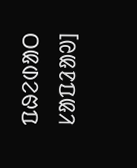ᱯᱷᱮᱰᱟᱛ ᱥᱟᱯᱲᱟᱣ]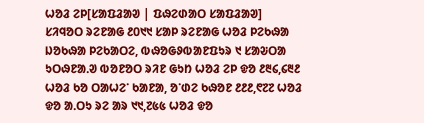ᱦᱚᱲ ᱮᱞ[ᱥᱟᱯᱲᱟᱣ | ᱯᱷᱮᱰᱟᱛ ᱥᱟᱯᱲᱟᱣ]
ᱥᱤᱧᱚᱛ ᱨᱮᱱᱟᱜ ᱒᱐᱑᱑ ᱥᱟᱞ ᱨᱮᱱᱟᱜ ᱦᱚᱲ ᱞᱮᱠᱷᱟ ᱡᱚᱠᱷᱟ ᱞᱮᱠᱟᱛᱮ, ᱵᱷᱚᱜᱽᱵᱟᱱᱯᱩᱨ ᱑ ᱥᱟᱶᱛᱟ ᱩᱛᱷᱱᱟᱹᱣ ᱵᱚᱱᱚᱛ ᱨᱤᱱ ᱜᱩᱴ ᱦᱚᱲ ᱮᱞ ᱫᱚ ᱒᱓᱔,᱔᱓᱒ ᱦᱚᱲ ᱠᱚ ᱛᱟᱦᱮᱸ ᱠᱟᱱᱟ, ᱚᱸᱰᱮ ᱠᱷᱚᱱ ᱒᱒᱒,᱖᱗᱗ ᱦᱚᱲ ᱫᱚ ᱟᱹᱛᱩ ᱨᱮ ᱟᱨ ᱑᱑,᱗᱕᱕ ᱦᱚᱲ ᱫᱚ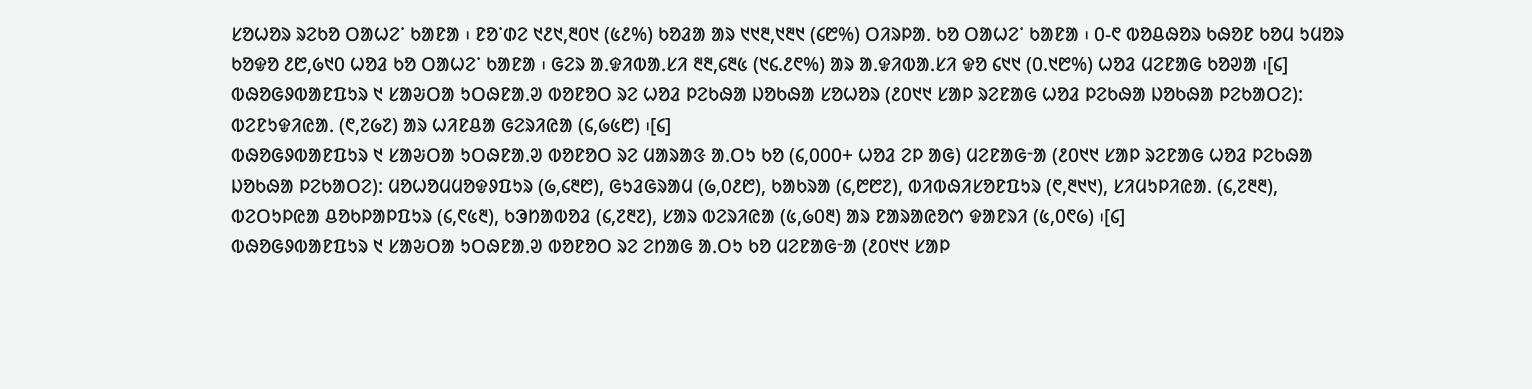ᱥᱚᱦᱚᱨ ᱨᱮᱠᱚ ᱛᱟᱦᱮᱸ ᱠᱟᱱᱟ ᱾ ᱱᱚᱸᱰᱮ ᱑᱒᱑,᱓᱐᱑ (᱕᱒%) ᱠᱚᱲᱟ ᱟᱨ ᱑᱑᱓,᱑᱓᱑ (᱔᱘%) ᱛᱤᱨᱞᱟᱹ ᱠᱚ ᱛᱟᱦᱮᱸ ᱠᱟᱱᱟ ᱾ ᱐-᱖ ᱵᱚᱪᱷᱚᱨ ᱠᱷᱚᱱ ᱠᱚᱢ ᱩᱢᱚᱨ ᱠᱚᱫᱚ ᱒᱘,᱙᱑᱐ ᱦᱚᱲ ᱠᱚ ᱛᱟᱦᱮᱸ ᱠᱟᱱᱟ ᱾ ᱜᱮᱨ ᱟᱹᱫᱤᱵᱟᱹᱥᱤ ᱓᱓,᱔᱓᱕ (᱑᱔.᱒᱖%) ᱟᱨ ᱟᱹᱫᱤᱵᱟᱹᱥᱤ ᱫᱚ ᱔᱑᱑ (᱐.᱑᱘%) ᱦᱚᱲ ᱢᱮᱱᱟᱜ ᱠᱚᱣᱟ ᱾[᱔]
ᱵᱷᱚᱜᱽᱵᱟᱱᱯᱩᱨ ᱑ ᱥᱟᱶᱛᱟ ᱩᱛᱷᱱᱟᱹᱣ ᱵᱚᱱᱚᱛ ᱨᱮ ᱦᱚᱲ ᱞᱮᱠᱷᱟ ᱡᱚᱠᱷᱟ ᱥᱚᱦᱚᱨ (᱒᱐᱑᱑ ᱥᱟᱞ ᱨᱮᱱᱟᱜ ᱦᱚᱲ ᱞᱮᱠᱷᱟ ᱡᱚᱠᱷᱟ ᱞᱮᱠᱟᱛᱮ): ᱵᱮᱱᱩᱫᱤᱭᱟᱹ (᱖,᱗᱙᱗) ᱟᱨ ᱦᱤᱱᱪᱟ ᱜᱮᱨᱤᱭᱟ (᱔,᱙᱕᱘) ᱾[᱔]
ᱵᱷᱚᱜᱽᱵᱟᱱᱯᱩᱨ ᱑ ᱥᱟᱶᱛᱟ ᱩᱛᱷᱱᱟᱹᱣ ᱵᱚᱱᱚᱛ ᱨᱮ ᱢᱟᱨᱟᱝ ᱟᱹᱛᱩ ᱠᱚ (᱔,᱐᱐᱐+ ᱦᱚᱲ ᱮᱞ ᱟᱜ) ᱢᱮᱱᱟᱜᱼᱟ (᱒᱐᱑᱑ ᱥᱟᱞ ᱨᱮᱱᱟᱜ ᱦᱚᱲ ᱞᱮᱠᱷᱟ ᱡᱚᱠᱷᱟ ᱞᱮᱠᱟᱛᱮ): ᱢᱚᱦᱚᱢᱢᱚᱫᱽᱯᱩᱨ (᱙,᱔᱓᱘), ᱜᱩᱲᱜᱨᱟᱢ (᱙,᱐᱒᱘), ᱠᱟᱠᱨᱟ (᱔,᱘᱘᱗), ᱵᱤᱵᱷᱤᱥᱚᱱᱯᱩᱨ (᱖,᱓᱑᱑), ᱥᱤᱢᱩᱞᱤᱭᱟᱹ (᱔,᱗᱓᱓), ᱵᱮᱛᱩᱞᱭᱟ ᱪᱚᱠᱞᱟᱞᱯᱩᱨ (᱔,᱖᱕᱓), ᱠᱳᱴᱟᱵᱚᱲ (᱔,᱗᱓᱗), ᱥᱟᱨ ᱵᱮᱨᱤᱭᱟ (᱕,᱙᱐᱓) ᱟᱨ ᱱᱟᱨᱟᱭᱚᱬ ᱫᱟᱱᱨᱤ (᱕,᱐᱖᱙) ᱾[᱔]
ᱵᱷᱚᱜᱽᱵᱟᱱᱯᱩᱨ ᱑ ᱥᱟᱶᱛᱟ ᱩᱛᱷᱱᱟᱹᱣ ᱵᱚᱱᱚᱛ ᱨᱮ ᱮᱴᱟᱜ ᱟᱹᱛᱩ ᱠᱚ ᱢᱮᱱᱟᱜᱼᱟ (᱒᱐᱑᱑ ᱥᱟᱞ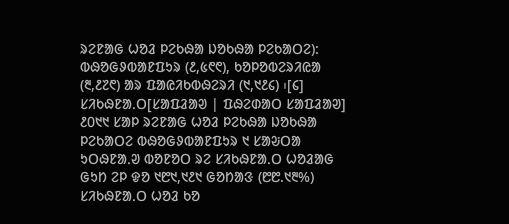ᱨᱮᱱᱟᱜ ᱦᱚᱲ ᱞᱮᱠᱷᱟ ᱡᱚᱠᱷᱟ ᱞᱮᱠᱟᱛᱮ): ᱵᱷᱚᱜᱽᱵᱟᱱᱯᱩᱨ (᱒,᱕᱖᱖), ᱠᱚᱞᱚᱵᱮᱨᱤᱭᱟ (᱓,᱒᱗᱖) ᱟᱨ ᱯᱟᱭᱤᱠᱵᱷᱮᱨᱤ (᱑,᱑᱒᱔) ᱾[᱔]
ᱥᱤᱠᱷᱱᱟᱹᱛ[ᱥᱟᱯᱲᱟᱣ | ᱯᱷᱮᱰᱟᱛ ᱥᱟᱯᱲᱟᱣ]
᱒᱐᱑᱑ ᱥᱟᱞ ᱨᱮᱱᱟᱜ ᱦᱚᱲ ᱞᱮᱠᱷᱟ ᱡᱚᱠᱷᱟ ᱞᱮᱠᱟᱛᱮ ᱵᱷᱚᱜᱽᱵᱟᱱᱯᱩᱨ ᱑ ᱥᱟᱶᱛᱟ ᱩᱛᱷᱱᱟᱹᱣ ᱵᱚᱱᱚᱛ ᱨᱮ ᱥᱤᱠᱷᱱᱟᱹᱛ ᱦᱚᱲᱟᱜ ᱜᱩᱴ ᱮᱞ ᱫᱚ ᱑᱘᱑,᱑᱒᱑ ᱜᱚᱴᱟᱝ (᱘᱘.᱑᱓%) ᱥᱤᱠᱷᱱᱟᱹᱛ ᱦᱚᱲ ᱠᱚ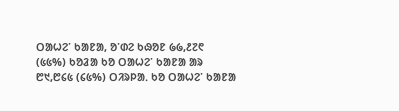ᱛᱟᱦᱮᱸ ᱠᱟᱱᱟ, ᱚᱸᱰᱮ ᱠᱷᱚᱱ ᱙᱙,᱒᱗᱖ (᱕᱕%) ᱠᱚᱲᱟ ᱠᱚ ᱛᱟᱦᱮᱸ ᱠᱟᱱᱟ ᱟᱨ ᱘᱑,᱘᱔᱕ (᱔᱕%) ᱛᱤᱨᱞᱟᱹ ᱠᱚ ᱛᱟᱦᱮᱸ ᱠᱟᱱᱟ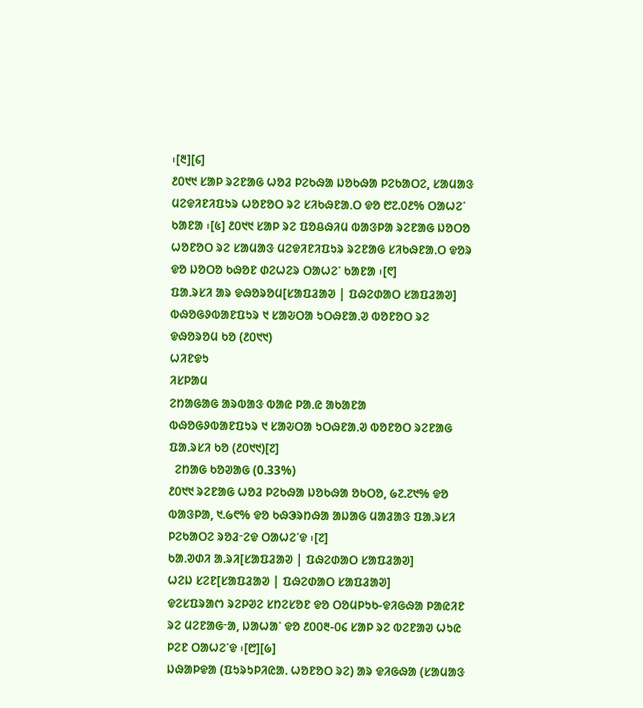᱾[᱓][᱔]
᱒᱐᱑᱑ ᱥᱟᱞ ᱨᱮᱱᱟᱜ ᱦᱚᱲ ᱞᱮᱠᱷᱟ ᱡᱚᱠᱷᱟ ᱞᱮᱠᱟᱛᱮ, ᱥᱟᱢᱟᱝ ᱢᱮᱫᱤᱱᱤᱯᱩᱨ ᱦᱚᱱᱚᱛ ᱨᱮ ᱥᱤᱠᱷᱱᱟᱹᱛ ᱫᱚ ᱘᱗.᱐᱒% ᱛᱟᱦᱮᱸ ᱠᱟᱱᱟ ᱾[᱕] ᱒᱐᱑᱑ ᱥᱟᱞ ᱨᱮ ᱯᱚᱪᱷᱤᱢ ᱵᱟᱝᱞᱟ ᱨᱮᱱᱟᱜ ᱡᱚᱛᱚ ᱦᱚᱱᱚᱛ ᱨᱮ ᱥᱟᱢᱟᱝ ᱢᱮᱫᱤᱱᱤᱯᱩᱨ ᱨᱮᱱᱟᱜ ᱥᱤᱠᱷᱱᱟᱹᱛ ᱫᱚᱨ ᱫᱚ ᱡᱚᱛᱚ ᱠᱷᱚᱱ ᱰᱮᱦᱮᱨ ᱛᱟᱦᱮᱸ ᱠᱟᱱᱟ ᱾[᱖]
ᱯᱟᱹᱨᱥᱤ ᱟᱨ ᱫᱷᱚᱨᱚᱢ[ᱥᱟᱯᱲᱟᱣ | ᱯᱷᱮᱰᱟᱛ ᱥᱟᱯᱲᱟᱣ]
ᱵᱷᱚᱜᱽᱵᱟᱱᱯᱩᱨ ᱑ ᱥᱟᱶᱛᱟ ᱩᱛᱷᱱᱟᱹᱣ ᱵᱚᱱᱚᱛ ᱨᱮ ᱫᱷᱚᱨᱚᱢ ᱠᱚ (᱒᱐᱑᱑)
ᱦᱤᱱᱫᱩ
ᱤᱥᱞᱟᱢ
ᱮᱴᱟᱜᱟᱜ ᱟᱨᱵᱟᱝ ᱵᱟᱭ ᱞᱟᱹᱭ ᱟᱠᱟᱱᱟ
ᱵᱷᱚᱜᱽᱵᱟᱱᱯᱩᱨ ᱑ ᱥᱟᱶᱛᱟ ᱩᱛᱷᱱᱟᱹᱣ ᱵᱚᱱᱚᱛ ᱨᱮᱱᱟᱜ ᱯᱟᱹᱨᱥᱤ ᱠᱚ (᱒᱐᱑᱑)[᱗]
  ᱮᱴᱟᱜ ᱠᱚᱣᱟᱜ (0.33%)
᱒᱐᱑᱑ ᱨᱮᱱᱟᱜ ᱦᱚᱲ ᱞᱮᱠᱷᱟ ᱡᱚᱠᱷᱟ ᱚᱠᱛᱚ, ᱙᱗.᱗᱑% ᱫᱚ ᱵᱟᱝᱞᱟ, ᱑.᱙᱖% ᱫᱚ ᱠᱷᱳᱨᱴᱷᱟ ᱟᱡᱟᱜ ᱢᱟᱲᱟᱝ ᱯᱟᱹᱨᱥᱤ ᱞᱮᱠᱟᱛᱮ ᱨᱚᱲᱼᱮᱫ ᱛᱟᱦᱮᱸᱫ ᱾[᱗]
ᱠᱟᱹᱣᱰᱤ ᱟᱹᱨᱤ[ᱥᱟᱯᱲᱟᱣ | ᱯᱷᱮᱰᱟᱛ ᱥᱟᱯᱲᱟᱣ]
ᱦᱮᱡ ᱥᱮᱱ[ᱥᱟᱯᱲᱟᱣ | ᱯᱷᱮᱰᱟᱛ ᱥᱟᱯᱲᱟᱣ]
ᱫᱮᱥᱯᱨᱟᱬ ᱨᱮᱞᱣᱮ ᱥᱴᱮᱥᱚᱱ ᱫᱚ ᱛᱚᱢᱞᱩᱠ-ᱫᱤᱜᱷᱟ ᱞᱟᱭᱤᱱ ᱨᱮ ᱢᱮᱱᱟᱜᱼᱟ, ᱡᱟᱦᱟᱸ ᱫᱚ ᱒᱐᱐᱓-᱐᱔ ᱥᱟᱞ ᱨᱮ ᱵᱮᱱᱟᱣ ᱦᱩᱭ ᱞᱮᱱ ᱛᱟᱦᱮᱸᱫ ᱾[᱘][᱙]
ᱡᱷᱟᱞᱫᱟ (ᱯᱩᱨᱩᱞᱤᱭᱟᱹ ᱦᱚᱱᱚᱛ ᱨᱮ) ᱟᱨ ᱫᱤᱜᱷᱟ (ᱥᱟᱢᱟᱝ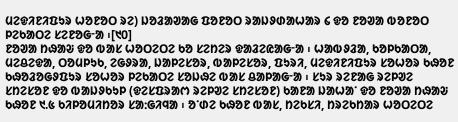ᱢᱮᱫᱤᱱᱤᱯᱩᱨ ᱦᱚᱱᱚᱛ ᱨᱮ) ᱡᱚᱲᱟᱣᱟᱜ ᱯᱚᱱᱚᱛ ᱨᱟᱡᱽᱰᱟᱦᱟᱨ ᱔ ᱫᱚ ᱱᱚᱣᱟ ᱵᱚᱱᱚᱛ ᱞᱮᱠᱟᱛᱮ ᱥᱮᱱᱚᱜᱼᱟ ᱾[᱑᱐]
ᱱᱚᱣᱟ ᱴᱷᱟᱶ ᱫᱚ ᱵᱟᱥ ᱦᱚᱛᱮᱛᱮ ᱠᱚ ᱥᱮᱴᱮᱨ ᱫᱟᱲᱮᱭᱟᱜᱼᱟ ᱾ ᱦᱟᱵᱽᱲᱟ, ᱠᱚᱞᱠᱟᱛᱟ, ᱢᱮᱪᱮᱫᱟ, ᱛᱚᱢᱞᱩᱠ, ᱮᱜᱽᱨᱟ, ᱡᱟᱞᱮᱥᱚᱨ, ᱵᱟᱞᱮᱥᱚᱨ, ᱯᱩᱨᱤ, ᱢᱮᱫᱤᱱᱤᱯᱩᱨ ᱥᱚᱦᱚᱨ ᱠᱷᱚᱱ ᱠᱷᱚᱲᱚᱜᱽᱯᱩᱨ ᱥᱚᱦᱚᱨ ᱞᱮᱠᱟᱛᱮ ᱥᱚᱡᱷᱮ ᱵᱟᱥ ᱪᱟᱞᱟᱜᱼᱟ ᱾ ᱥᱩᱨ ᱨᱮᱱᱟᱜ ᱨᱮᱞᱣᱮ ᱥᱴᱮᱥᱚᱱ ᱫᱚ ᱵᱟᱡᱽᱠᱩᱞ (ᱫᱮᱥᱯᱨᱟᱬ ᱨᱮᱞᱣᱮ ᱥᱴᱮᱥᱚᱱ) ᱠᱟᱱᱟ ᱡᱟᱦᱟᱸ ᱫᱚ ᱱᱚᱣᱟ ᱴᱷᱟᱶ ᱠᱷᱚᱱ ᱑.᱕ ᱠᱤᱞᱚᱢᱤᱴᱚᱨ ᱥᱟᱺᱜᱤᱧᱟ ᱾ ᱚᱸᱰᱮ ᱠᱷᱚᱱ ᱵᱟᱥ, ᱴᱮᱠᱥᱤ, ᱴᱨᱮᱠᱴᱟᱨ ᱦᱚᱛᱮᱛᱮ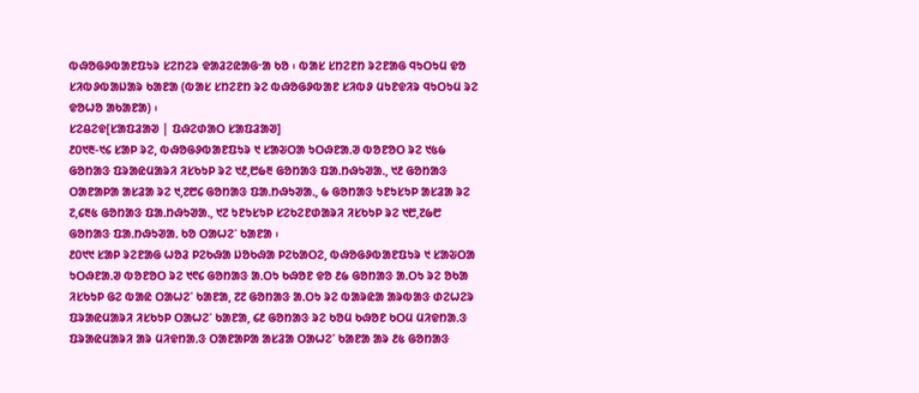ᱵᱷᱚᱜᱽᱵᱟᱱᱯᱩᱨ ᱥᱮᱴᱮᱨ ᱫᱟᱲᱮᱭᱟᱜᱼᱟ ᱠᱚ ᱾ ᱵᱟᱥ ᱥᱴᱮᱱᱴ ᱨᱮᱱᱟᱜ ᱧᱩᱛᱩᱢ ᱫᱚ ᱥᱤᱵᱽᱵᱟᱡᱟᱨ ᱠᱟᱱᱟ (ᱵᱟᱥ ᱥᱴᱮᱱᱴ ᱨᱮ ᱵᱷᱚᱜᱽᱵᱟᱱ ᱥᱤᱵᱽ ᱢᱩᱱᱫᱤᱨ ᱧᱩᱛᱩᱢ ᱨᱮ ᱫᱚᱦᱚ ᱟᱠᱟᱱᱟ) ᱾
ᱥᱮᱪᱮᱫ[ᱥᱟᱯᱲᱟᱣ | ᱯᱷᱮᱰᱟᱛ ᱥᱟᱯᱲᱟᱣ]
᱒᱐᱑᱓-᱑᱔ ᱥᱟᱞ ᱨᱮ, ᱵᱷᱚᱜᱽᱵᱟᱱᱯᱩᱨ ᱑ ᱥᱟᱶᱛᱟ ᱩᱛᱷᱱᱟᱹᱣ ᱵᱚᱱᱚᱛ ᱨᱮ ᱑᱕᱙ ᱜᱚᱴᱟᱝ ᱯᱨᱟᱭᱢᱟᱨᱤ ᱤᱥᱠᱩᱞ ᱨᱮ ᱑᱒,᱘᱙᱓ ᱜᱚᱴᱟᱝ ᱯᱟᱹᱴᱷᱩᱣᱟᱹ, ᱑᱒ ᱜᱚᱴᱟᱝ ᱛᱟᱱᱟᱞᱟ ᱟᱥᱲᱟ ᱨᱮ ᱑,᱗᱘᱔ ᱜᱚᱴᱟᱝ ᱯᱟᱹᱴᱷᱩᱣᱟᱹ, ᱙ ᱜᱚᱴᱟᱝ ᱩᱱᱩᱥᱩᱞ ᱟᱥᱲᱟ ᱨᱮ ᱗,᱔᱓᱕ ᱜᱚᱴᱟᱝ ᱯᱟᱹᱴᱷᱩᱣᱟᱹ, ᱑᱗ ᱩᱱᱩᱥᱩᱞ ᱥᱮᱠᱮᱱᱰᱟᱨᱤ ᱤᱥᱠᱩᱞ ᱨᱮ ᱑᱘,᱗᱙᱘ ᱜᱚᱴᱟᱝ ᱯᱟᱹᱴᱷᱩᱣᱟᱹ ᱠᱚ ᱛᱟᱦᱮᱸ ᱠᱟᱱᱟ ᱾
᱒᱐᱑᱑ ᱥᱟᱞ ᱨᱮᱱᱟᱜ ᱦᱚᱲ ᱞᱮᱠᱷᱟ ᱡᱚᱠᱷᱟ ᱞᱮᱠᱟᱛᱮ, ᱵᱷᱚᱜᱽᱵᱟᱱᱯᱩᱨ ᱑ ᱥᱟᱶᱛᱟ ᱩᱛᱷᱱᱟᱹᱣ ᱵᱚᱱᱚᱛ ᱨᱮ ᱑᱖᱔ ᱜᱚᱴᱟᱝ ᱟᱹᱛᱩ ᱠᱷᱚᱱ ᱫᱚ ᱒᱙ ᱜᱚᱴᱟᱝ ᱟᱹᱛᱩ ᱨᱮ ᱚᱠᱟ ᱤᱥᱠᱩᱞ ᱜᱮ ᱵᱟᱭ ᱛᱟᱦᱮᱸ ᱠᱟᱱᱟ, ᱗᱗ ᱜᱚᱴᱟᱝ ᱟᱹᱛᱩ ᱨᱮ ᱵᱟᱨᱭᱟ ᱟᱨᱵᱟᱝ ᱰᱮᱦᱮᱨ ᱯᱨᱟᱭᱢᱟᱨᱤ ᱤᱥᱠᱩᱞ ᱛᱟᱦᱮᱸ ᱠᱟᱱᱟ, ᱔᱒ ᱜᱚᱴᱟᱝ ᱨᱮ ᱠᱚᱢ ᱠᱷᱚᱱ ᱠᱛᱢ ᱢᱤᱫᱴᱟᱹᱝ ᱯᱨᱟᱭᱢᱟᱨᱤ ᱟᱨ ᱢᱤᱫᱴᱟᱹᱝ ᱛᱟᱱᱟᱞᱟ ᱟᱥᱲᱟ ᱛᱟᱦᱮᱸ ᱠᱟᱱᱟ ᱟᱨ ᱒᱕ ᱜᱚᱴᱟᱝ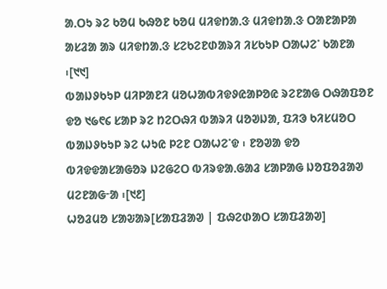ᱟᱹᱛᱩ ᱨᱮ ᱠᱚᱢ ᱠᱷᱚᱱ ᱠᱚᱢ ᱢᱤᱫᱴᱟᱹᱝ ᱢᱤᱫᱴᱟᱹᱝ ᱛᱟᱱᱟᱞᱟ ᱟᱥᱲᱟ ᱟᱨ ᱢᱤᱫᱴᱟᱹᱝ ᱥᱮᱠᱮᱱᱰᱟᱨᱤ ᱤᱥᱠᱩᱞ ᱛᱟᱦᱮᱸ ᱠᱟᱱᱟ ᱾[᱑᱑]
ᱵᱟᱡᱽᱠᱩᱞ ᱢᱤᱞᱟᱱᱤ ᱢᱚᱦᱟᱵᱤᱫᱽᱭᱟᱞᱚᱭ ᱨᱮᱱᱟᱜ ᱛᱷᱟᱯᱚᱱ ᱫᱚ ᱑᱙᱖᱔ ᱥᱟᱞ ᱨᱮ ᱴᱮᱛᱷᱤ ᱵᱟᱨᱤ ᱢᱚᱣᱡᱟ, ᱯᱤᱳ ᱠᱤᱥᱢᱚᱛ ᱵᱟᱡᱽᱠᱩᱞ ᱨᱮ ᱦᱩᱭ ᱞᱮᱱ ᱛᱟᱦᱮᱸᱫ ᱾ ᱱᱚᱣᱟ ᱫᱚ ᱵᱤᱫᱫᱟᱥᱟᱜᱚᱨ ᱡᱮᱜᱮᱛ ᱵᱤᱨᱫᱟᱹᱜᱟᱲ ᱥᱟᱞᱟᱜ ᱡᱚᱯᱚᱲᱟᱣ ᱢᱮᱱᱟᱜᱼᱟ ᱾[᱑᱒]
ᱦᱚᱲᱢᱚ ᱥᱟᱶᱟᱨ[ᱥᱟᱯᱲᱟᱣ | ᱯᱷᱮᱰᱟᱛ ᱥᱟᱯᱲᱟᱣ]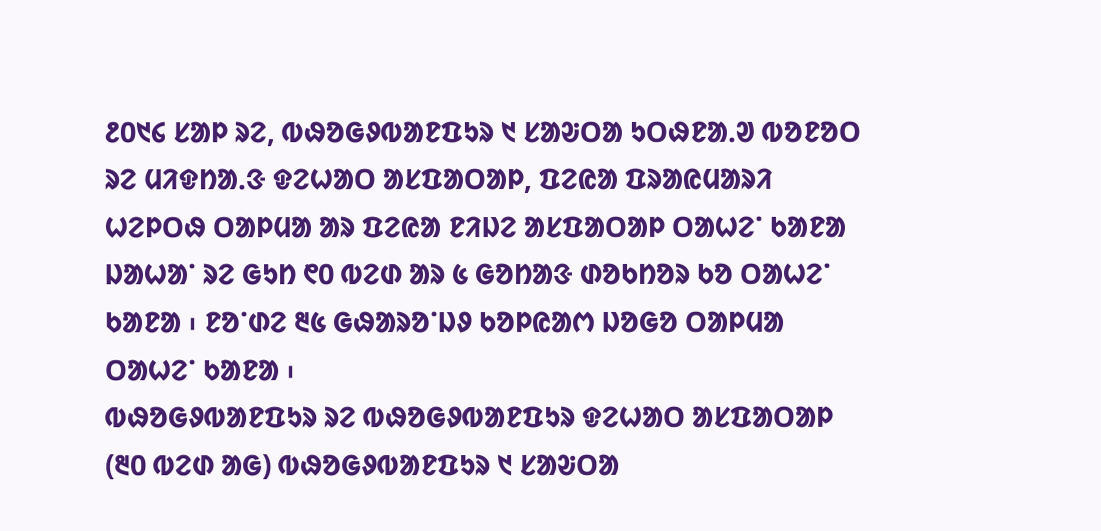᱒᱐᱑᱔ ᱥᱟᱞ ᱨᱮ, ᱵᱷᱚᱜᱽᱵᱟᱱᱯᱩᱨ ᱑ ᱥᱟᱶᱛᱟ ᱩᱛᱷᱱᱟᱹᱣ ᱵᱚᱱᱚᱛ ᱨᱮ ᱢᱤᱫᱴᱟᱹᱝ ᱫᱮᱦᱟᱛ ᱟᱥᱯᱟᱛᱟᱞ, ᱯᱮᱭᱟ ᱯᱨᱟᱭᱢᱟᱨᱤ ᱦᱮᱞᱛᱷ ᱛᱟᱞᱢᱟ ᱟᱨ ᱯᱮᱭᱟ ᱱᱤᱡᱮ ᱟᱥᱯᱟᱛᱟᱞ ᱛᱟᱦᱮᱸ ᱠᱟᱱᱟ ᱡᱟᱦᱟᱸ ᱨᱮ ᱜᱩᱴ ᱖᱐ ᱵᱮᱰ ᱟᱨ ᱕ ᱜᱚᱴᱟᱝ ᱰᱚᱠᱴᱚᱨ ᱠᱚ ᱛᱟᱦᱮᱸ ᱠᱟᱱᱟ ᱾ ᱱᱚᱸᱰᱮ ᱓᱕ ᱜᱷᱟᱨᱚᱸᱡᱽ ᱠᱚᱞᱭᱟᱬ ᱡᱚᱜᱚ ᱛᱟᱞᱢᱟ ᱛᱟᱦᱮᱸ ᱠᱟᱱᱟ ᱾
ᱵᱷᱚᱜᱽᱵᱟᱱᱯᱩᱨ ᱨᱮ ᱵᱷᱚᱜᱽᱵᱟᱱᱯᱩᱨ ᱫᱮᱦᱟᱛ ᱟᱥᱯᱟᱛᱟᱞ (᱓᱐ ᱵᱮᱰ ᱟᱜ) ᱵᱷᱚᱜᱽᱵᱟᱱᱯᱩᱨ ᱑ ᱥᱟᱶᱛᱟ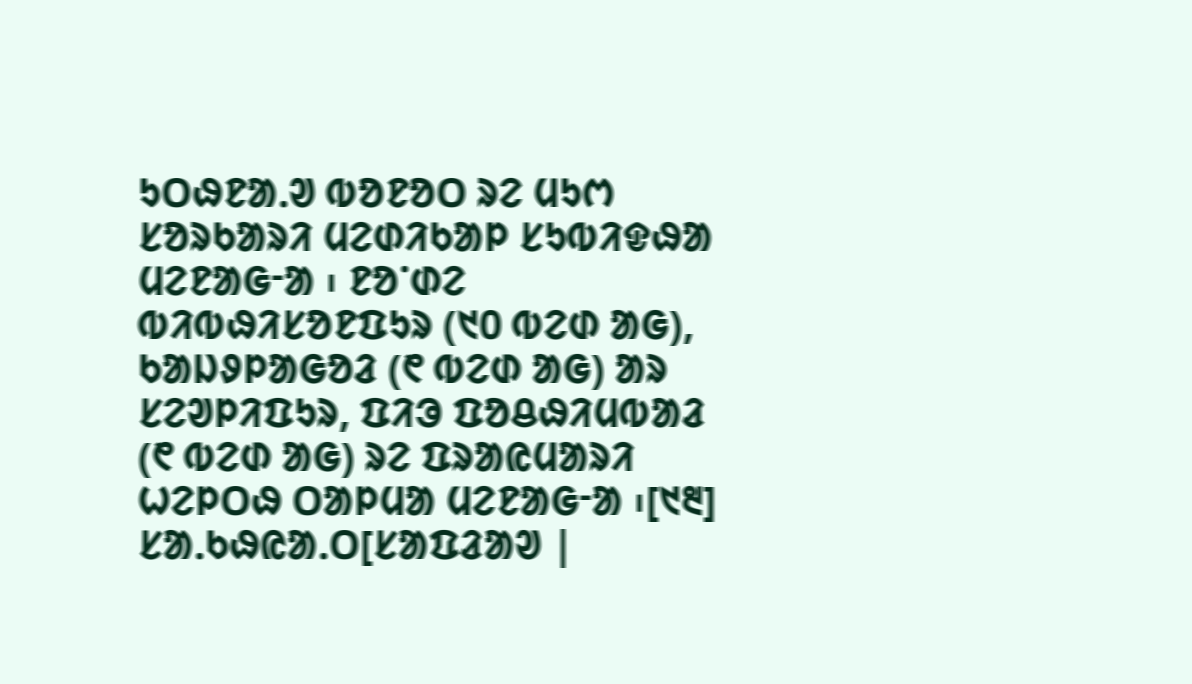ᱩᱛᱷᱱᱟᱹᱣ ᱵᱚᱱᱚᱛ ᱨᱮ ᱢᱩᱬ ᱥᱚᱨᱠᱟᱨᱤ ᱢᱮᱰᱤᱠᱟᱞ ᱥᱩᱵᱤᱫᱷᱟ ᱢᱮᱱᱟᱜᱼᱟ ᱾ ᱱᱚᱸᱰᱮ ᱵᱤᱵᱷᱤᱥᱚᱱᱯᱩᱨ (᱑᱐ ᱵᱮᱰ ᱟᱜ), ᱠᱟᱡᱽᱞᱟᱜᱚᱲ (᱖ ᱵᱮᱰ ᱟᱜ) ᱟᱨ ᱥᱮᱣᱞᱤᱯᱩᱨ, ᱯᱤᱳ ᱯᱚᱪᱷᱤᱢᱵᱟᱲ (᱖ ᱵᱮᱰ ᱟᱜ) ᱨᱮ ᱯᱨᱟᱭᱢᱟᱨᱤ ᱦᱮᱞᱛᱷ ᱛᱟᱞᱢᱟ ᱢᱮᱱᱟᱜᱼᱟ ᱾[᱑᱓]
ᱥᱟᱹᱠᱷᱭᱟᱹᱛ[ᱥᱟᱯᱲᱟᱣ |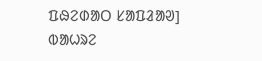ᱯᱷᱮᱰᱟᱛ ᱥᱟᱯᱲᱟᱣ]
ᱵᱟᱦᱨᱮ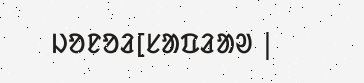ᱡᱚᱱᱚᱲ[ᱥᱟᱯᱲᱟᱣ |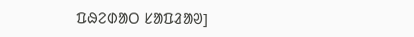ᱯᱷᱮᱰᱟᱛ ᱥᱟᱯᱲᱟᱣ]